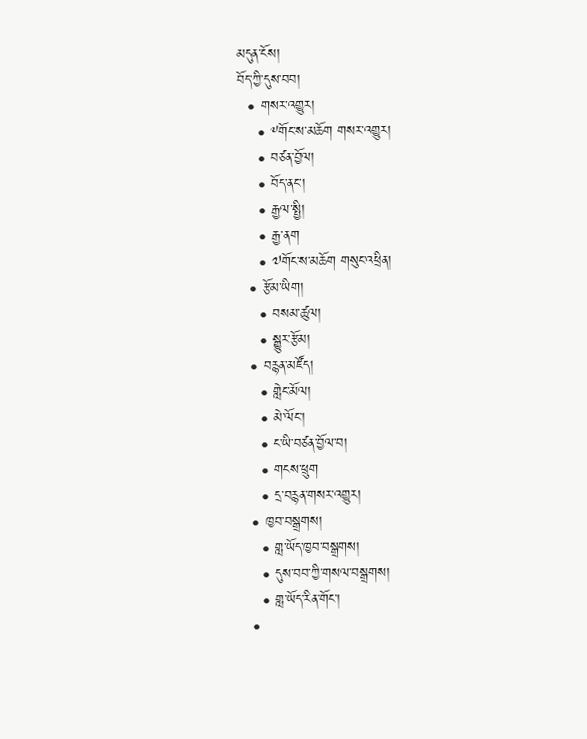མདུན་ངོས།
བོད་ཀྱི་དུས་བབ།
  • གསར་འགྱུར།
    • ༸གོང་ས་མཆོག གསར་འགྱུར།
    • བཙན་བྱོལ།
    • བོད་ནང་།
    • རྒྱལ་སྤྱི།
    • རྒྱ་ནག
    • ༧གོང་ས་མཆོག གསུང་འཕྲིན།
  • རྩོམ་ཡིག།
    • བསམ་ཚུལ།
    • སྒྱུར་རྩོམ།
  • བརྙན་མཛོད།
    • གླེང་མོལ།
    • མེ་ལོང་།
    • ང་ཡི་བཙན་བྱོལ་བ།
    • གངས་ཕྲུག
    • དྲ་བརྙན་གསར་འགྱུར།
  • ཁྱབ་བསྒྲགས།
    • གླ་ཡོད་ཁྱབ་བསྒྲགས།
    • དུས་བབ་ཀྱི་གསལ་བསྒྲགས།
    • གླ་ཡོད་རིན་གོང་།
  •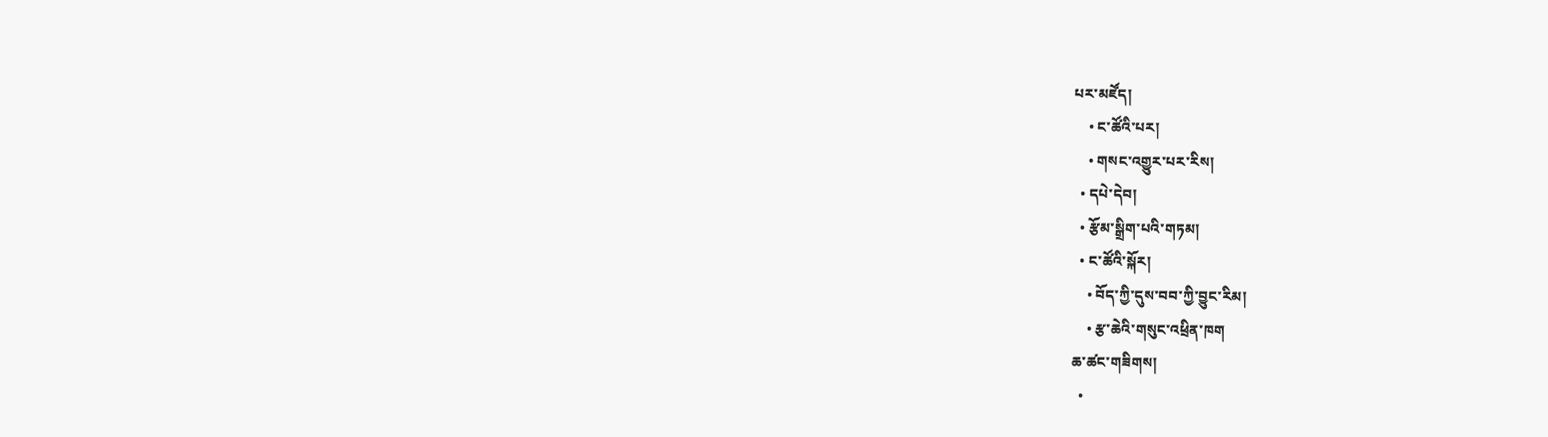པར་མཛོད།
    • ང་ཚོའི་པར།
    • གསང་འགྱུར་པར་རིས།
  • དཔེ་དེབ།
  • རྩོམ་སྒྲིག་པའི་གཏམ།
  • ང་ཚོའི་སྐོར།
    • བོད་ཀྱི་དུས་བབ་ཀྱི་བྱུང་རིམ།
    • རྩ་ཆེའི་གསུང་འཕྲིན་ཁག
ཆ་ཚང་གཟིགས།
  •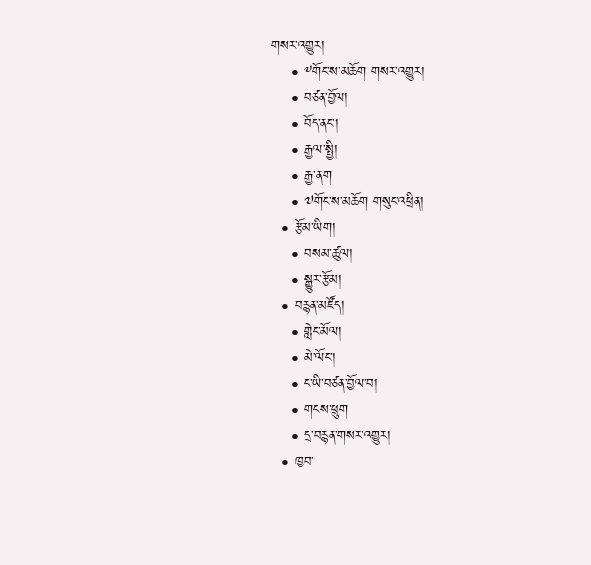གསར་འགྱུར།
    • ༸གོང་ས་མཆོག གསར་འགྱུར།
    • བཙན་བྱོལ།
    • བོད་ནང་།
    • རྒྱལ་སྤྱི།
    • རྒྱ་ནག
    • ༧གོང་ས་མཆོག གསུང་འཕྲིན།
  • རྩོམ་ཡིག།
    • བསམ་ཚུལ།
    • སྒྱུར་རྩོམ།
  • བརྙན་མཛོད།
    • གླེང་མོལ།
    • མེ་ལོང་།
    • ང་ཡི་བཙན་བྱོལ་བ།
    • གངས་ཕྲུག
    • དྲ་བརྙན་གསར་འགྱུར།
  • ཁྱབ་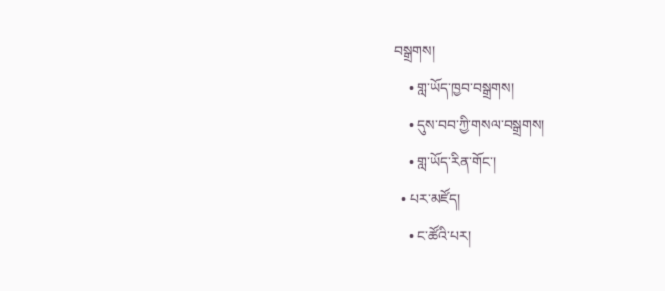བསྒྲགས།
    • གླ་ཡོད་ཁྱབ་བསྒྲགས།
    • དུས་བབ་ཀྱི་གསལ་བསྒྲགས།
    • གླ་ཡོད་རིན་གོང་།
  • པར་མཛོད།
    • ང་ཚོའི་པར།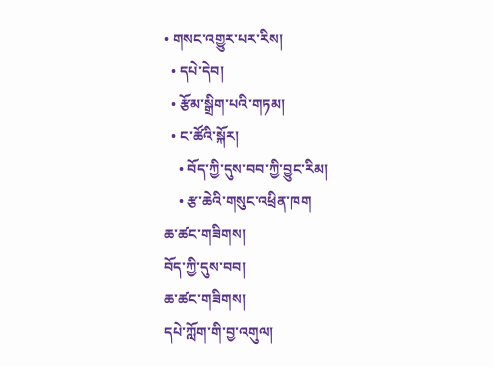• གསང་འགྱུར་པར་རིས།
  • དཔེ་དེབ།
  • རྩོམ་སྒྲིག་པའི་གཏམ།
  • ང་ཚོའི་སྐོར།
    • བོད་ཀྱི་དུས་བབ་ཀྱི་བྱུང་རིམ།
    • རྩ་ཆེའི་གསུང་འཕྲིན་ཁག
ཆ་ཚང་གཟིགས།
བོད་ཀྱི་དུས་བབ།
ཆ་ཚང་གཟིགས།
དཔེ་ཀློག་གི་བྱ་འགུལ།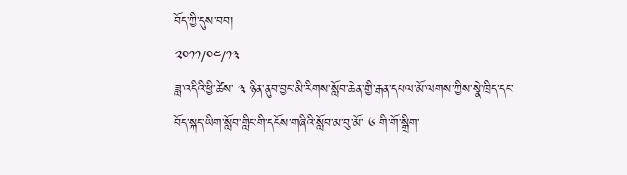བོད་ཀྱི་དུས་བབ།
༢༠༡༡/༠༤/༡༣
ཟླ་འདིའི་ཕྱི་ཚེས་ ༣ ཉིན་ནུབ་བྱང་མི་རིགས་སློབ་ཆེན་གྱི་རྒན་དཔལ་མོ་ལགས་ཀྱིས་སྣེ་ཁྲིད་དང་བོད་སྐད་ཡིག་སློབ་གླིང་གི་དངོས་གཞིའི་སློབ་མ་བུ་མོ་ ༦ གི་གོ་སྒྲིག་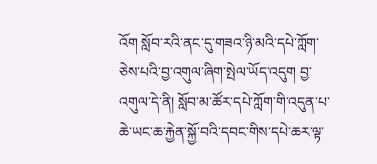འོག སློབ་རའི་ནང་དུ་གཟའ་ཉི་མའི་དཔེ་ཀློག་ཅེས་པའི་བྱ་འགུལ་ཞིག་སྤེལ་ཡོད་འདུག བྱ་འགུལ་དེ་ནི། སློབ་མ་ཚོར་དཔེ་ཀློག་གི་འདུན་པ་ཆེ་ཡང་ཆ་རྐྱེན་སྐྱོ་བའི་དབང་གིས་དཔེ་ཆར་ལྟ་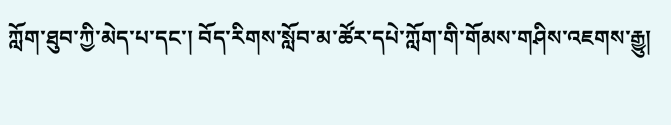ཀློག་ཐུབ་ཀྱི་མེད་པ་དང་། བོད་རིགས་སློབ་མ་ཚོར་དཔེ་ཀློག་གི་གོམས་གཤིས་འཇགས་རྒྱུ།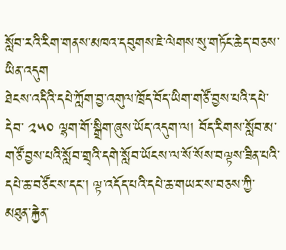སློབ་རའི་རིག་གནས་མཁའ་དབུགས་ཇེ་ལེགས་སུ་གཏོང་ཆེད་བཅས་ཡིན་འདུག
ཐེངས་འདིའི་དཔེ་ཀློག་བྱ་འགུལ་ཁྲོད་བོད་ཡིག་གཙོ་བྱས་པའི་དཔེ་དེབ་ ༢༥༠ ལྷག་གོ་སྒྲིག་ཞུས་ཡོད་འདུག་ལ། བོད་རིགས་སློབ་མ་གཙོ་བྱས་པའི་སློབ་གྲྭའི་དགེ་སློབ་ཡོངས་ལ་སོ་སོས་བལྟས་ཟིན་པའི་དཔེ་ཆ་བཙོང་ས་དང་། ལྟ་འདོད་པའི་དཔེ་ཆ་གཡར་ས་བཅས་ཀྱི་མཐུན་རྐྱེན་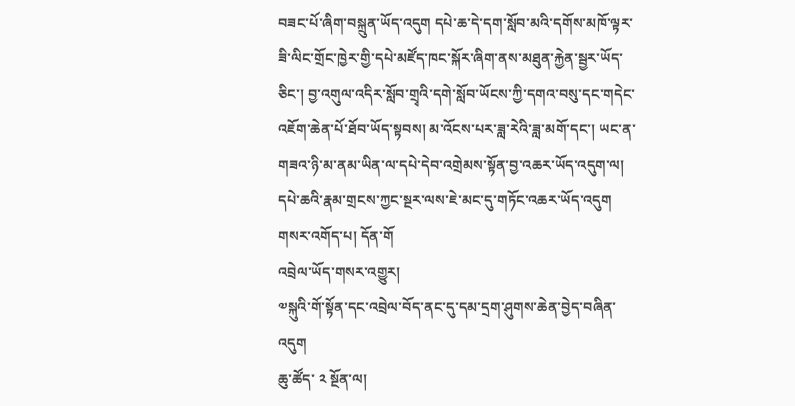བཟང་པོ་ཞིག་བསྐྲུན་ཡོད་འདུག དཔེ་ཆ་དེ་དག་སློབ་མའི་དགོས་མཁོ་ལྟར་ཟི་ལིང་གྲོང་ཁྱེར་གྱི་དཔེ་མཛོད་ཁང་སྐོར་ཞིག་ནས་མཐུན་རྐྱེན་སྦྱར་ཡོད་ཅིང་། བྱ་འགུལ་འདིར་སློབ་གྲྭའི་དགེ་སློབ་ཡོངས་ཀྱི་དགའ་བསུ་དང་གདེང་འཇོག་ཆེན་པོ་ཐོབ་ཡོད་སྟབས། མ་འོངས་པར་ཟླ་རེའི་ཟླ་མགོ་དང་། ཡང་ན་གཟའ་ཉི་མ་ནམ་ཡིན་ལ་དཔེ་དེབ་འགྲེམས་སྟོན་བྱ་འཆར་ཡོད་འདུག་ལ། དཔེ་ཆའི་རྣམ་གྲངས་ཀྱང་སྔར་ལས་ཇེ་མང་དུ་གཏོང་འཆར་ཡོད་འདུག
གསར་འགོད་པ། དོན་གོ
འབྲེལ་ཡོད་གསར་འགྱུར།
༧སྐུའི་གོ་སྟོན་དང་འབྲེལ་བོད་ནང་དུ་དམ་དྲག་ཤུགས་ཆེན་བྱེད་བཞིན་འདུག
ཆུ་ཚོད་ ༢ སྔོན་ལ།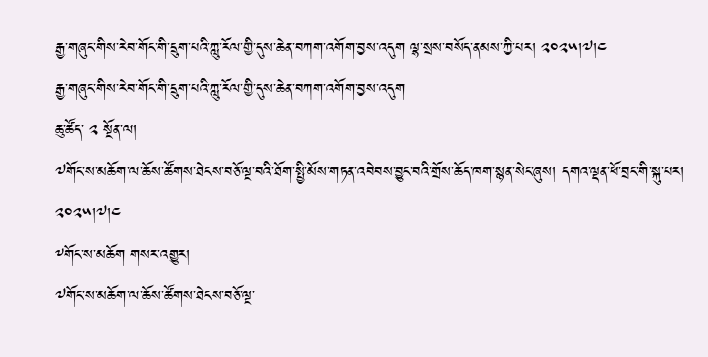རྒྱ་གཞུང་གིས་རེབ་གོང་གི་དྲུག་པའི་ཀླུ་རོལ་གྱི་དུས་ཆེན་བཀག་འགོག་བྱས་འདུག ལྷ་སྲས་བསོད་ནམས་ཀྱི་པར། ༢༠༢༥།༧།༤
རྒྱ་གཞུང་གིས་རེབ་གོང་གི་དྲུག་པའི་ཀླུ་རོལ་གྱི་དུས་ཆེན་བཀག་འགོག་བྱས་འདུག
ཆུ་ཚོད་ ༢ སྔོན་ལ།
༧གོང་ས་མཆོག་ལ་ཆོས་ཚོགས་ཐེངས་བཅོ་ལྔ་བའི་ཐོག་སྤྱི་མོས་གཏན་འབེབས་བྱུང་བའི་གྲོས་ཆོད་ཁག་སྙན་སེང་ཞུས། དགའ་ལྡན་ཕོ་བྲང་གི་སྐུ་པར། ༢༠༢༥།༧།༤
༸གོང་ས་མཆོག གསར་འགྱུར།
༧གོང་ས་མཆོག་ལ་ཆོས་ཚོགས་ཐེངས་བཅོ་ལྔ་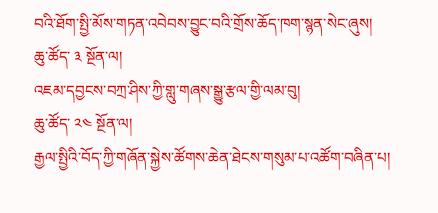བའི་ཐོག་སྤྱི་མོས་གཏན་འབེབས་བྱུང་བའི་གྲོས་ཆོད་ཁག་སྙན་སེང་ཞུས།
ཆུ་ཚོད་ ༣ སྔོན་ལ།
འཇམ་དབྱངས་བཀྲ་ཤིས་ཀྱི་གླུ་གཞས་སྒྱུ་རྩལ་གྱི་ལམ་བུ།
ཆུ་ཚོད་ ༢༤ སྔོན་ལ།
རྒྱལ་སྤྱིའི་བོད་ཀྱི་གཞོན་སྐྱེས་ཚོགས་ཆེན་ཐེངས་གསུམ་པ་འཚོག་བཞིན་པ།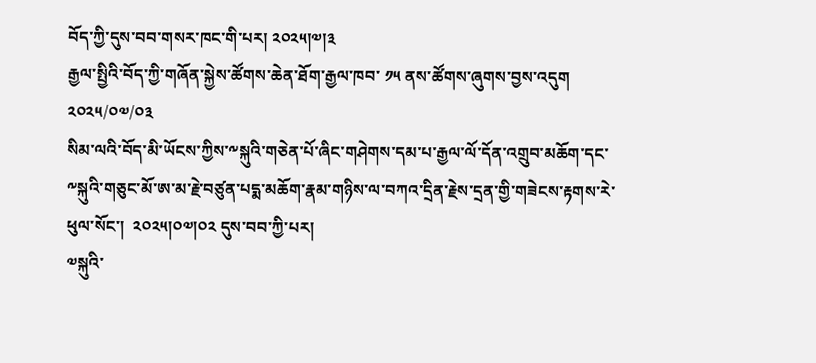བོད་ཀྱི་དུས་བབ་གསར་ཁང་གི་པར། ༢༠༢༥།༧།༣
རྒྱལ་སྤྱིའི་བོད་ཀྱི་གཞོན་སྐྱེས་ཚོགས་ཆེན་ཐོག་རྒྱལ་ཁབ་ ༡༥ ནས་ཚོགས་ཞུགས་བྱས་འདུག
༢༠༢༥/༠༧/༠༣
སིམ་ལའི་བོད་མི་ཡོངས་ཀྱིས་༸སྐུའི་གཅེན་པོ་ཞིང་གཤེགས་དམ་པ་རྒྱལ་ལོ་དོན་འགྲུབ་མཆོག་དང་༸སྐུའི་གཅུང་མོ་ཨ་མ་རྗེ་བཙུན་པདྨ་མཆོག་རྣམ་གཉིས་ལ་བཀའ་དྲིན་རྗེས་དྲན་གྱི་གཟེངས་རྟགས་རེ་ཕུལ་སོང་།  ༢༠༢༥།༠༧།༠༢ དུས་བབ་ཀྱི་པར།
༧སྐུའི་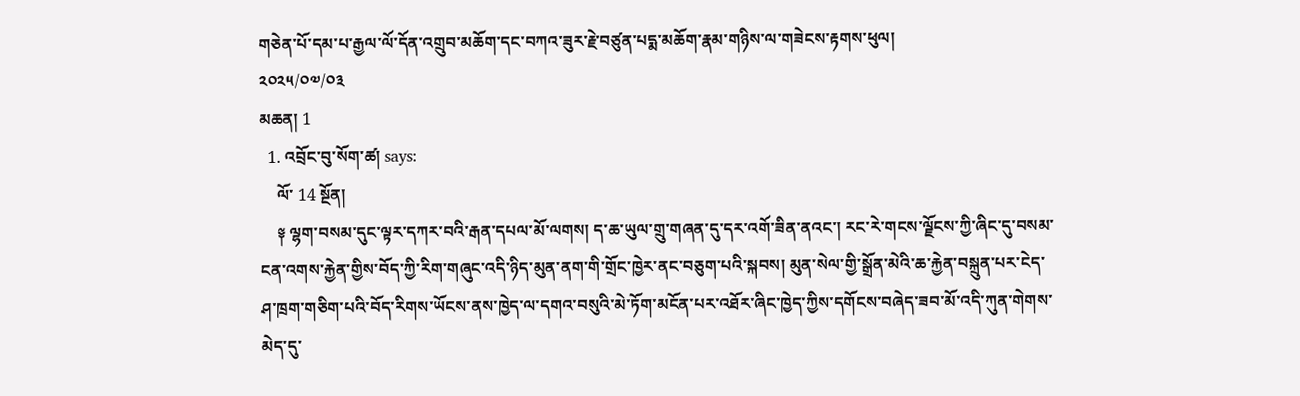གཅེན་པོ་དམ་པ་རྒྱལ་ལོ་དོན་འགྲུབ་མཆོག་དང་བཀའ་ཟུར་རྗེ་བཙུན་པདྨ་མཆོག་རྣམ་གཉིས་ལ་གཟེངས་རྟགས་ཕུལ།
༢༠༢༥/༠༧/༠༣
མཆན། 1
  1. འབྲོང་བུ་སོག་ཚ། says:
    ལོ་ 14 སྔོན།
    ༈ ལྷག་བསམ་དུང་ལྟར་དཀར་བའི་རྒན་དཔལ་མོ་ལགས། ད་ཆ་ཡུལ་གྲུ་གཞན་དུ་དར་འགོ་ཟིན་ནའང་། རང་རེ་གངས་ལྗོངས་ཀྱི་ཞིང་དུ་བསམ་ངན་འགས་རྐྱེན་གྱིས་བོད་ཀྱི་རིག་གཞུང་འདི་ཉིད་མུན་ནག་གི་གྲོང་ཁྱེར་ནང་བཅུག་པའི་སྐབས། མུན་སེལ་གྱི་སྒྲོན་མེའི་ཆ་རྐྱེན་བསྐྲུན་པར་ངེད་ཤ་ཁྲག་གཅིག་པའི་བོད་རིགས་ཡོངས་ནས་ཁྱེད་ལ་དགའ་བསུའི་མེ་ཏོག་མངོན་པར་འཐོར་ཞིང་ཁྱེད་ཀྱིས་དགོངས་བཞེད་ཟབ་མོ་འདི་ཀུན་གེགས་མེད་དུ་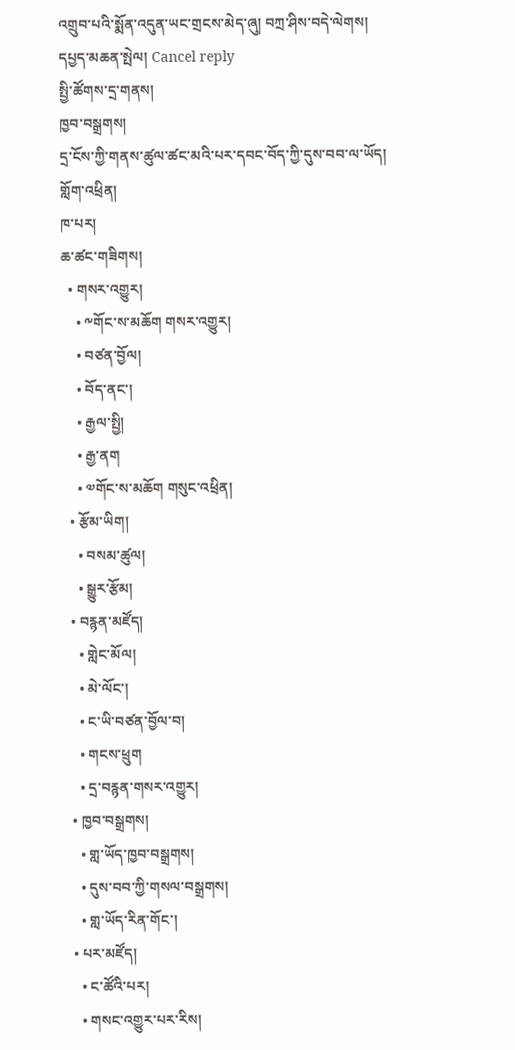འགྲུབ་པའི་སྨོན་འདུན་ཡང་གྲངས་མེད་ཞུ། བཀྲ་ཤིས་བདེ་ལེགས།
དཔྱད་མཆན་སྤེལ། Cancel reply
སྤྱི་ཚོགས་དྲ་གནས།
ཁྱབ་བསྒྲགས།
དྲ་ངོས་ཀྱི་གནས་ཚུལ་ཚང་མའི་པར་དབང་བོད་ཀྱི་དུས་བབ་ལ་ཡོད།
གློག་འཕྲིན།
ཁ་པར།
ཆ་ཚང་གཟིགས།
  • གསར་འགྱུར།
    • ༸གོང་ས་མཆོག གསར་འགྱུར།
    • བཙན་བྱོལ།
    • བོད་ནང་།
    • རྒྱལ་སྤྱི།
    • རྒྱ་ནག
    • ༧གོང་ས་མཆོག གསུང་འཕྲིན།
  • རྩོམ་ཡིག།
    • བསམ་ཚུལ།
    • སྒྱུར་རྩོམ།
  • བརྙན་མཛོད།
    • གླེང་མོལ།
    • མེ་ལོང་།
    • ང་ཡི་བཙན་བྱོལ་བ།
    • གངས་ཕྲུག
    • དྲ་བརྙན་གསར་འགྱུར།
  • ཁྱབ་བསྒྲགས།
    • གླ་ཡོད་ཁྱབ་བསྒྲགས།
    • དུས་བབ་ཀྱི་གསལ་བསྒྲགས།
    • གླ་ཡོད་རིན་གོང་།
  • པར་མཛོད།
    • ང་ཚོའི་པར།
    • གསང་འགྱུར་པར་རིས།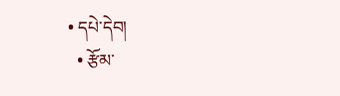• དཔེ་དེབ།
  • རྩོམ་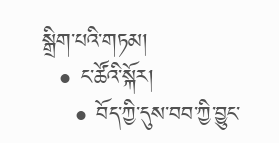སྒྲིག་པའི་གཏམ།
  • ང་ཚོའི་སྐོར།
    • བོད་ཀྱི་དུས་བབ་ཀྱི་བྱུང་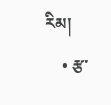རིམ།
    • རྩ་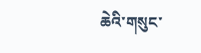ཆེའི་གསུང་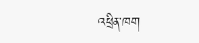འཕྲིན་ཁག